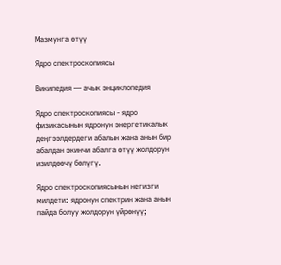Мазмунга өтүү

Ядро спектроскопиясы

Википедия — ачык энциклопедия

Ядро спектроскопиясы - ядро физикасынын ядронун энергетикалык деңгээлдердеги абалын жана анын бир абалдан экинчи абалга өтүү жолдорун изилдөөчү бөлүгү.

Ядро спектроскопиясынын негизги милдети: ядронун спектрин жана анын пайда болуу жолдорун үйрөнүү;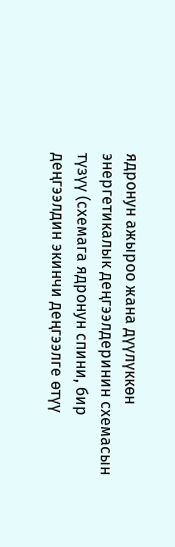ядронун ажыроо жана дүүлүккөн энергетикалык деңгээлдеринин схемасын түзүү (схемага ядронун спини, бир деңгээлдин экинчи деңгээлге өтүү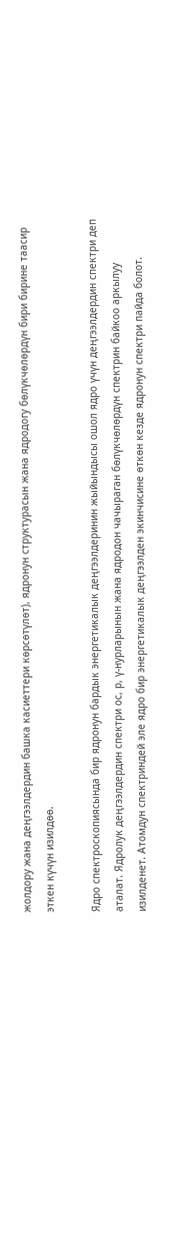жолдору жана деңгээлдердин башка касиеттери көрсөтүлөт), ядронун структурасын жана ядродогу бөлүкчөлөрдүн бири бирине таасир эткен күчүн изилдөө.

Ядро спектроскопиясында бир ядронун бардык энергетикалык деңгээлдеринин жыйындысы ошол ядро үчүн деңгээлдердин спектри деп аталат. Ядролук деңгээлдердин спектри ос, р, ү-нурларынын жана ядродон чачыраган бөлүкчөлөрдүн спектрин байкоо аркылуу изилденет. Атомдун спектриндей эле ядро бир энергетикалык деңгээлден экинчисине өткөн кезде ядронун спектри пайда болот.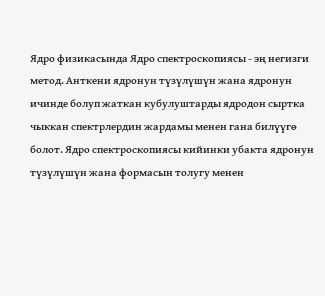Ядро физикасында Ядро спектроскопиясы - эң негизги метод. Анткени ядронун түзүлүшүн жана ядронун ичинде болуп жаткан кубулуштарды ядродон сыртка чыккан спектрлердин жардамы менен гана билүүгө болот. Ядро спектроскопиясы кийинки убакта ядронун түзүлүшүн жана формасын толугу менен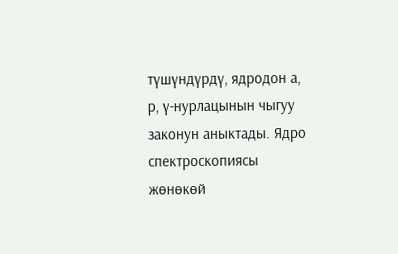түшүндүрдү, ядродон а, р, ү-нурлацынын чыгуу законун аныктады. Ядро спектроскопиясы жөнөкөй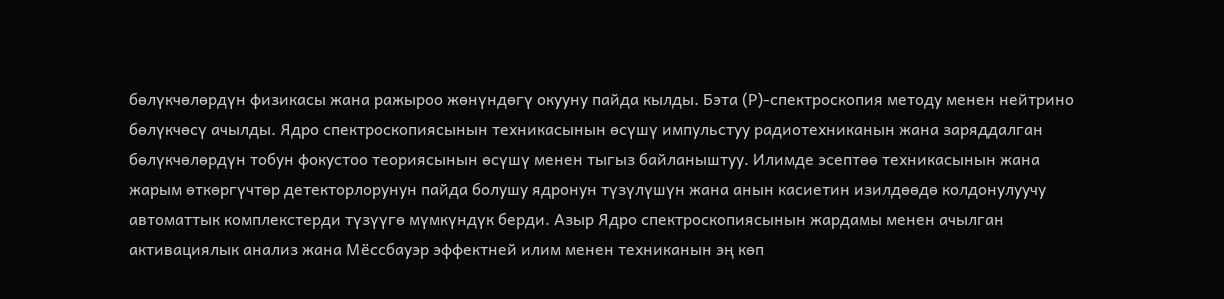бөлүкчөлөрдүн физикасы жана ражыроо жөнүндөгү окууну пайда кылды. Бэта (Р)-спектроскопия методу менен нейтрино бөлүкчөсү ачылды. Ядро спектроскопиясынын техникасынын өсүшү импульстуу радиотехниканын жана заряддалган бөлүкчөлөрдүн тобун фокустоо теориясынын өсүшү менен тыгыз байланыштуу. Илимде эсептөө техникасынын жана жарым өткөргүчтөр детекторлорунун пайда болушу ядронун түзүлүшүн жана анын касиетин изилдөөдө колдонулуучу автоматтык комплекстерди түзүүгө мүмкүндүк берди. Азыр Ядро спектроскопиясынын жардамы менен ачылган активациялык анализ жана Мёссбауэр эффектней илим менен техниканын эң көп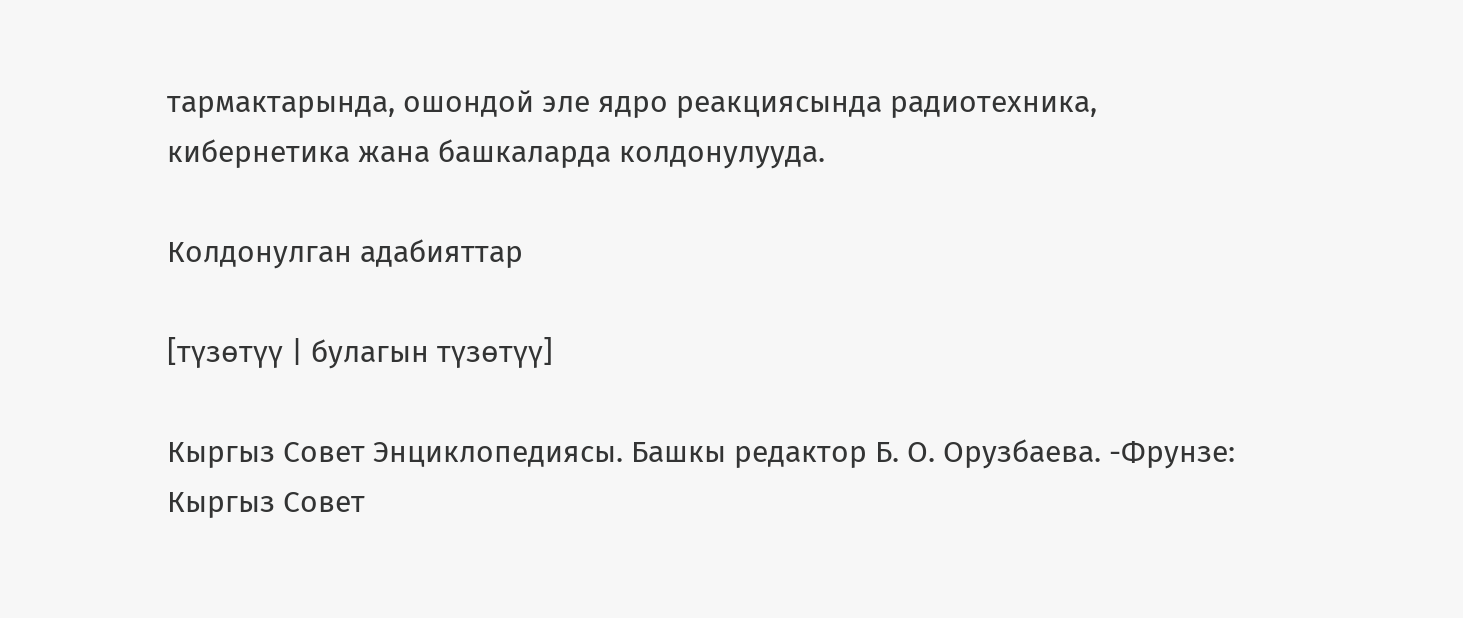тармактарында, ошондой эле ядро реакциясында радиотехника, кибернетика жана башкаларда колдонулууда.

Колдонулган адабияттар

[түзөтүү | булагын түзөтүү]

Кыргыз Совет Энциклопедиясы. Башкы редактор Б. О. Орузбаева. -Фрунзе: Кыргыз Совет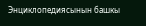Энциклопедиясынын башкы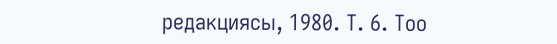редакциясы, 1980. Т. 6. Тоо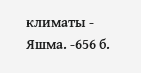климаты - Яшма. -656 б.